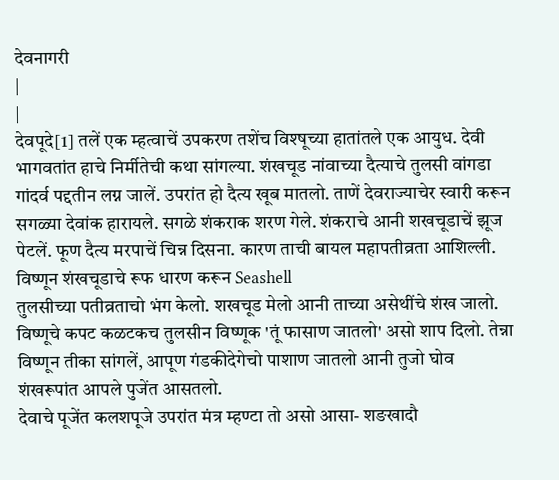देवनागरी
|
|
देवपूदे[1] तलें एक म्हत्वाचें उपकरण तशेंच विश्षूच्या हातांतले एक आयुध. देवी भागवतांत हाचे निर्मीतेची कथा सांगल्या. शंखचूड नांवाच्या दैत्याचे तुलसी वांगडा गांदर्व पद्दतीन लग्न जालें. उपरांत हो दैत्य खूब मातलो. ताणें देवराज्याचेर स्वारी करून सगळ्या देवांक हारायले. सगळे शंकराक शरण गेले. शंकराचे आनी शखचूडाचें झूज पेटलें. फूण दैत्य मरपाचें चिन्न दिसना. कारण ताची बायल महापतीव्रता आशिल्ली. विष्णून शंखचूडाचे रूफ धारण करून Seashell
तुलसीच्या पतीव्रताचो भंग केलो. शखचूड मेलो आनी ताच्या असेथींचे शंख जालो. विष्णूचे कपट कळटकच तुलसीन विष्णूक 'तूं फासाण जातलो' असो शाप दिलो. तेन्ना विष्णून तीका सांगलें, आपूण गंडकीदेगेचो पाशाण जातलो आनी तुजो घोव शंखरूपांत आपले पुजेंत आसतलो.
देवाचे पूजेंत कलशपूजे उपरांत मंत्र म्हण्टा तो असो आसा- शङखादौ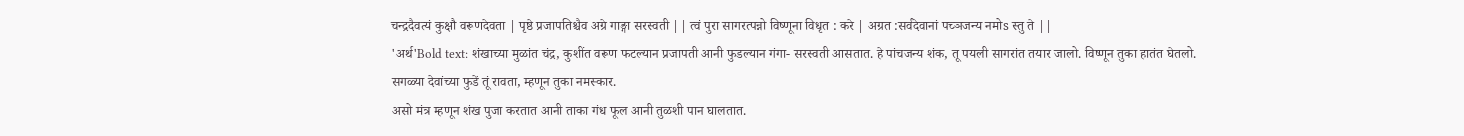चन्द्रदैवत्यं कुक्षौ वरूणदेवता | पृष्ठे प्रजापतिश्चैव अग्रे गाङ्गा सरस्वती || त्वं पुरा सागरत्पन्नो विष्णूना विधृत : करे | अग्रत :सर्वदेवानां पच्ञजन्य नमोs स्तु ते ||
'अर्थ'Bold text: शंखाच्या मुळांत चंद्र, कुशींत वरूण फटल्यान प्रजापती आनी फुडल्यान गंगा- सरस्वती आसतात. हे पांचजन्य शंक, तू पयली सागरांत तयार जालो. विष्णून तुका हातंत घेतलो. सगळ्या देवांच्या फुडें तूं रावता, म्हणून तुका नमस्कार.
असो मंत्र म्हणून शंख पुजा करतात आनी ताका गंध फूल आनी तुळशी पान घालतात.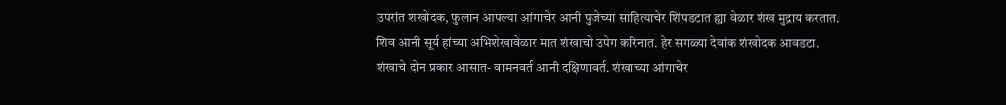उपरांत शखोदक, फुलान आपल्या आंगाचेर आनी पुजेच्या साहित्याचेर शिंपडटात ह्या वेळार शंख मुद्राय करतात.
शिव आनी सूर्य हांच्या अभिशेखावेळार मात शंखाचो उपेग करिनात. हेर सगळ्या देवांक शंखोदक आवडटा.
शंखाचे दोन प्रकार आसात- वामनवर्त आनी दक्षिणावर्त. शंखाच्या आंगाचेर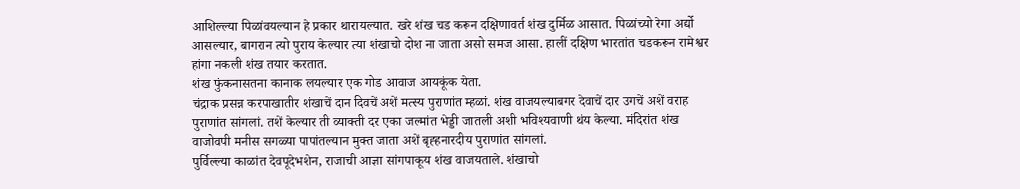आशिल्ल्या पिळांवयल्यान हे प्रकार थारायल्यात. खरे शंख चड करून दक्षिणावर्त शंख दुर्मिळ आसात. पिळांच्यो रेगा अर्द्यो आसल्यार, बागरान त्यो पुराय केल्यार त्या शंखाचो दोश ना जाता असो समज आसा. हालीं दक्षिण भारतांत चडकरून रामेश्वर हांगा नकली शंख तयार करतात.
शंख फुंकनासतना कानाक लयल्यार एक गोड आवाज आयकूंक येता.
चंद्राक प्रसन्न करपाखातीर शंखाचें दान दिवचें अशें मत्स्य पुराणांत म्हळां. शंख वाजयल्याबगर देवाचें दार उगचें अशें वराह पुराणांत सांगलां. तशें केल्यार ती व्याक्ती दर एका जल्मांत भेड्डी जातली अशी भविश्यवाणी थंय केल्या. मंदिरांत शंख वाजोवपी मनीस सगळ्या पापांतल्यान मुक्त जाता अशें बृह्हनारदीय पुराणांत सांगलां.
पुर्विल्ल्या काळांत देवपूदेभशेन, राजाची आज्ञा सांगपाकूय शंख वाजयताले. शंखाचो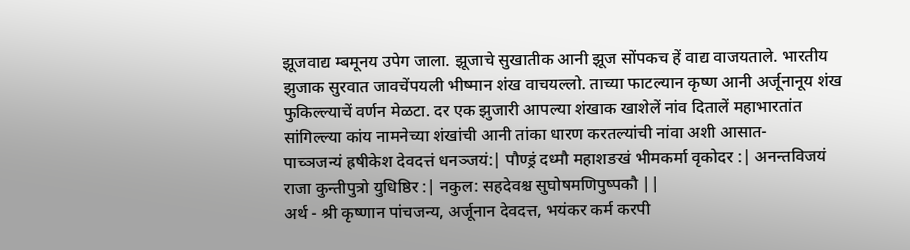झूजवाद्य म्बमूनय उपेग जाला. झूजाचे सुखातीक आनी झूज सोंपकच हें वाद्य वाजयताले. भारतीय झुजाक सुरवात जावचेंपयली भीष्मान शंख वाचयल्लो. ताच्या फाटल्यान कृष्ण आनी अर्जूनानूय शंख फुकिल्ल्याचें वर्णन मेळटा. दर एक झुजारी आपल्या शंखाक खाशेलें नांव दितालें महाभारतांत सांगिल्ल्या कांय नामनेच्या शंखांची आनी तांका धारण करतल्यांची नांवा अशी आसात-
पाच्ञजन्यं ह्रषीकेश देवदत्तं धनञ्जयं:| पौण्ड्रं दध्मौ महाशङखं भीमकर्मा वृकोदर :| अनन्तविजयं राजा कुन्तीपुत्रो युधिष्ठिर :| नकुल: सहदेवश्च सुघोषमणिपुष्पकौ ||
अर्थ - श्री कृष्णान पांचजन्य, अर्जूनान देवदत्त, भयंकर कर्म करपी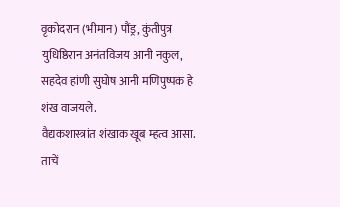वृकोदरान (भीमान) पौंड्र, कुंतीपुत्र युधिष्ठिरान अनंतविजय आनी नकुल, सहदेव हांणी सुघोष आनी मणिपुष्पक हे शंख वाजयले.
वैद्यकशास्त्रांत शंखाक खूब म्हत्व आसा. ताचें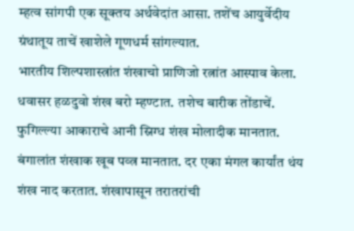म्हत्व सांगपी एक सूक्तय अर्थवेदांत आसा. तशेंच आयुर्वेदीय ग्रंथातूय ताचें खाशेले गूणधर्म सांगल्यात.
भारतीय शिल्पशास्त्रांत शंखाचो प्राणिजो रत्नांत आस्पाव केला. धवासर हळदुवो शंख बरो म्हण्टात. तशेच बारीक तोंडाचें. फुगिल्ल्या आकाराचे आनी स्निग्ध शंख मोलादीक मानतात.
बंगालांत शंखाक खूब पव्त्र मानतात. दर एका मंगल कार्यांत थंय शंख नाद करतात. शंखापासून तरातरांची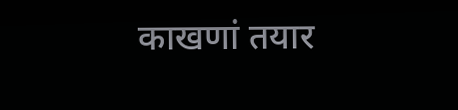काखणां तयार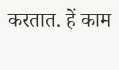करतात. हें काम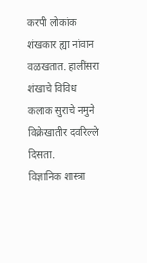करपी लोकांक शंखकार ह्या नांवान वळखतात. हालींसरा शंखाचे विविध कलाक सुराचे नमुने विक्रेखातीर दवरिल्ले दिसता.
विज्ञानिक शास्त्रा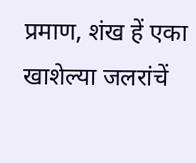प्रमाण, शंख हें एका खाशेल्या जलरांचें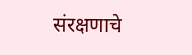संरक्षणाचे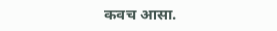कवच आसा.